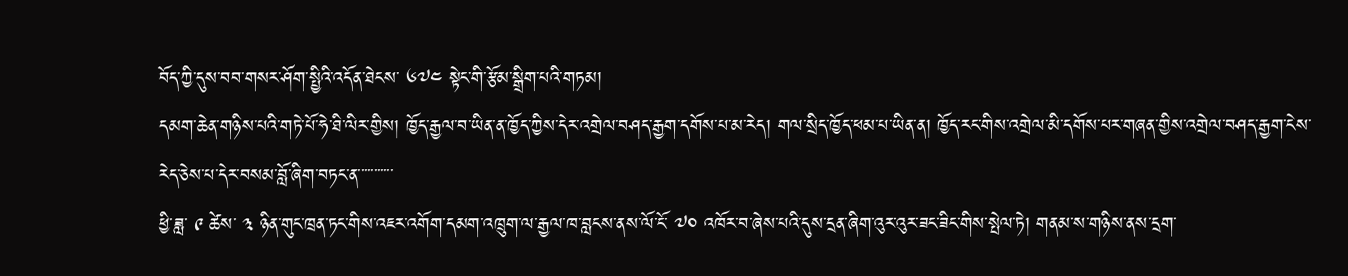བོད་ཀྱི་དུས་བབ་གསར་ཤོག་སྤྱིའི་འདོན་ཐེངས་ ༦༧༤ སྟེང་གི་རྩོམ་སྒྲིག་པའི་གཏམ།
དམག་ཆེན་གཉིས་པའི་གཏེ་པོ་ཧེ་ཐི་ལིར་གྱིས། ཁྱོད་རྒྱལ་བ་ཡིན་ན་ཁྱོད་ཀྱིས་དེར་འགྲེལ་བཤད་རྒྱག་དགོས་པ་མ་རེད། གལ་སྲིད་ཁྱོད་ཕམ་པ་ཡིན་ན། ཁྱོད་རང་གིས་འགྲེལ་མི་དགོས་པར་གཞན་གྱིས་འགྲེལ་བཤད་རྒྱག་ངེས་རེད་ཅེས་པ་དེར་བསམ་བློ་ཞིག་བཏང་ན་་་་་་་་་་་
ཕྱི་ཟླ་ ༩ ཚེས་ ༣ ཉིན་གུང་ཁྲན་ཏང་གིས་འཇར་འགོག་དམག་འཁྲུག་ལ་རྒྱལ་ཁ་བླངས་ནས་ལོ་ངོ་ ༧༠ འཁོར་བ་ཞེས་པའི་དུས་དྲན་ཞིག་འུར་འུར་ཟང་ཟིང་གིས་སྤེལ་ཏེ། གནམ་ས་གཉིས་ནས་དྲག་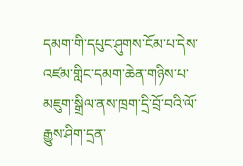དམག་གི་དཔུང་ཤུགས་ངོམ་པ་དེས་འཛམ་གླིང་དམག་ཆེན་གཉིས་པ་མཇུག་སྒྲིལ་ནས་ཁྲག་དྲི་བྲོ་བའི་ལོ་རྒྱུས་ཤིག་དྲན་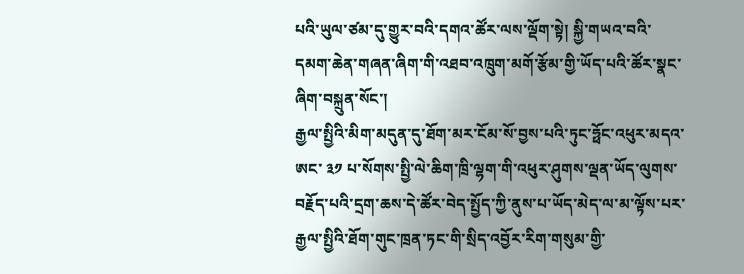པའི་ཡུལ་ཙམ་དུ་གྱུར་བའི་དགའ་ཚོར་ལས་ལྡོག་སྟེ། སྐྱི་གཡའ་བའི་དམག་ཆེན་གཞན་ཞིག་གི་འཐབ་འཁྲུག་མགོ་རྩོམ་གྱི་ཡོད་པའི་ཚོར་སྣང་ཞིག་བསྐྲུན་སོང་།
རྒྱལ་སྤྱིའི་མིག་མདུན་དུ་ཐོག་མར་ངོམ་སོ་བྱས་པའི་ཏུང་ཧྥོང་འཕུར་མདའ་ཨང་ ༣༡ པ་སོགས་སྤྱི་ལེ་ཆིག་ཁྲི་ལྷག་གི་འཕུར་ཤུགས་ལྡན་ཡོད་ལུགས་བརྗོད་པའི་དྲག་ཆས་དེ་ཚོར་བེད་སྤྱོད་ཀྱི་ནུས་པ་ཡོད་མེད་ལ་མ་ལྟོས་པར་རྒྱལ་སྤྱིའི་ཐོག་གུང་ཁྲན་ཏང་གི་སྲིད་འབྱོར་རིག་གསུམ་གྱི་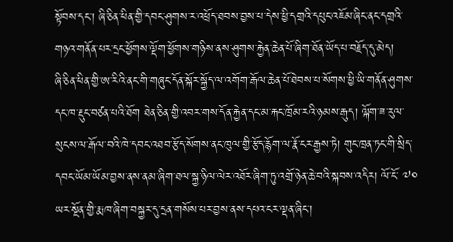སྟོབས་དང་། ཞི་ཅིན་ཕིན་གྱི་དབང་ཤུགས་ར་འཕྲོད་ཐབས་བྱས་པ་དེས་ཕྱི་དགྲའི་དཔུང་འཇོམ་ཞིང་ནང་དགྲའི་གཉའ་གནོན་པར་དྲང་ཕྱོགས་ལྡོག་ཕྱོགས་གཉིས་ནས་ཤུགས་རྐྱེན་ཆེན་པོ་ཞིག་ཐོན་ཡོད་པ་བརྗོད་དུ་མེད།
ཞི་ཅིན་ཕིན་གྱི་ཨ་རིའི་ནང་གི་གཞུང་དོན་སྐོར་སྐྱོད་ལ་འགོག་རྒོལ་ཆེན་པོ་ཐེབས་པ་སོགས་ཕྱི་ཡི་གནོན་ཤུགས་དང་ཁ་རྡུང་བཙན་པའི་ཐོག ཐེན་ཅིན་གྱི་འབར་གས་དོན་རྐྱེན་དང་མ་རྐང་ཁྲོམ་རའི་ཉམས་རྒུད། ལྐོག་ཟ་རུལ་སུངས་ལ་རྒོལ་བའི་ཁེ་དབང་འཐབ་རྩོད་སོགས་ནང་ཁུལ་གྱི་རྩོད་རྙོག་ལ་རྣོ་ངར་རྒྱས་ཏེ། གུང་ཁྲན་ཏང་གི་སྲིད་དབང་ཡོམ་ཡོམ་བྱས་ནས་ནམ་ཞིག་ཐལ་སྐྱ་ཉིལ་ལེར་འཐོར་ཞིག་ཏུ་འགྲོ་ཉེན་ཆེ་བའི་སྐབས་འདིར། ལོ་ངོ་ ༧༠ ཡར་སྔོན་གྱི་རྨ་ཁ་ཞིག་བསྐྱར་དུ་དྲན་གསོས་པར་བྱས་ནས་དཔའ་ངར་ལྡན་ཞིང་།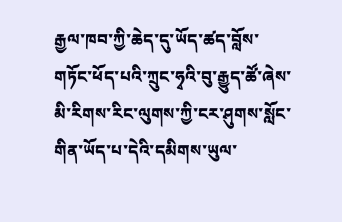རྒྱལ་ཁབ་ཀྱི་ཆེད་དུ་ཡོད་ཚད་བློས་གཏོང་ཕོད་པའི་ཀྲུང་ཧྭའི་བུ་རྒྱུད་ཚོ་ཞེས་མི་རིགས་རིང་ལུགས་ཀྱི་ངར་ཤུགས་སློང་གིན་ཡོད་པ་དེའི་དམིགས་ཡུལ་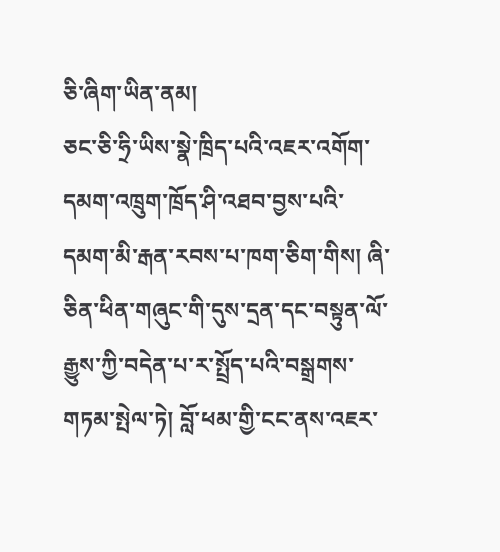ཅི་ཞིག་ཡིན་ནམ།
ཅང་ཅི་ཧྲི་ཡིས་སྣེ་ཁྲིད་པའི་འཇར་འགོག་དམག་འཁྲུག་ཁྲོད་ཤི་འཐབ་བྱས་པའི་དམག་མི་རྒན་རབས་པ་ཁག་ཅིག་གིས། ཞི་ཅིན་ཕིན་གཞུང་གི་དུས་དྲན་དང་བསྟུན་ལོ་རྒྱུས་ཀྱི་བདེན་པ་ར་སྤྲོད་པའི་བསྒྲགས་གཏམ་སྤེལ་ཏེ། བློ་ཕམ་གྱི་ངང་ནས་འཇར་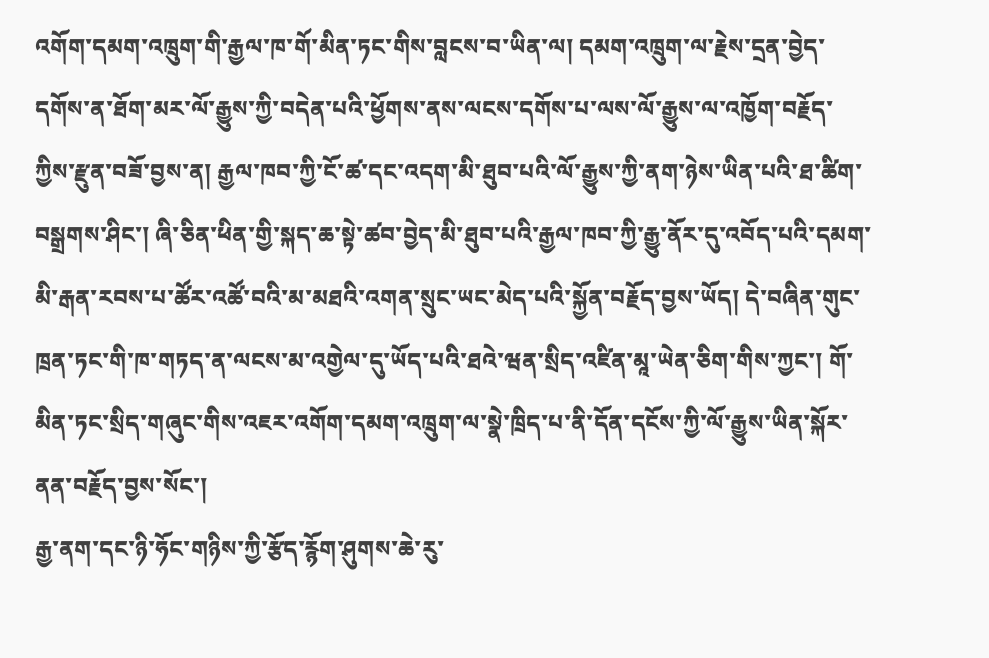འགོག་དམག་འཁྲུག་གི་རྒྱལ་ཁ་གོ་མིན་ཏང་གིས་བླངས་བ་ཡིན་ལ། དམག་འཁྲུག་ལ་རྗེས་དྲན་བྱེད་དགོས་ན་ཐོག་མར་ལོ་རྒྱུས་ཀྱི་བདེན་པའི་ཕྱོགས་ནས་ལངས་དགོས་པ་ལས་ལོ་རྒྱུས་ལ་འཁྱོག་བརྗོད་ཀྱིས་རྫུན་བཟོ་བྱས་ན། རྒྱལ་ཁབ་ཀྱི་ངོ་ཚ་དང་འདག་མི་ཐུབ་པའི་ལོ་རྒྱུས་ཀྱི་ནག་ཉེས་ཡིན་པའི་ཐ་ཚིག་བསྒྲགས་ཤིང་། ཞི་ཅིན་ཕིན་གྱི་སྐད་ཆ་སྟེ་ཚབ་བྱེད་མི་ཐུབ་པའི་རྒྱལ་ཁབ་ཀྱི་རྒྱུ་ནོར་དུ་འབོད་པའི་དམག་མི་རྒན་རབས་པ་ཚོར་འཚོ་བའི་མ་མཐའི་འགན་སྲུང་ཡང་མེད་པའི་སྐྱོན་བརྗོད་བྱས་ཡོད། དེ་བཞིན་གུང་ཁྲན་ཏང་གི་ཁ་གཏད་ན་ལངས་མ་འགྱེལ་དུ་ཡོད་པའི་ཐའེ་ཝན་སྲིད་འཛིན་མཱ་ཡེན་ཅིག་གིས་ཀྱང་། གོ་མིན་ཏང་སྲིད་གཞུང་གིས་འཇར་འགོག་དམག་འཁྲུག་ལ་སྣེ་ཁྲིད་པ་ནི་དོན་དངོས་ཀྱི་ལོ་རྒྱུས་ཡིན་སྐོར་ནན་བརྗོད་བྱས་སོང་།
རྒྱ་ནག་དང་ཉི་ཧོང་གཉིས་ཀྱི་རྩོད་རྙོག་ཤུགས་ཆེ་རུ་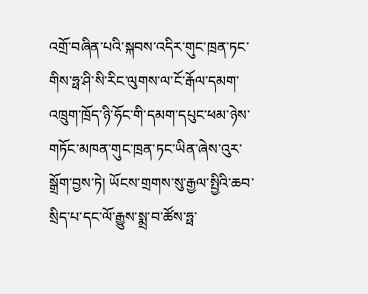འགྲོ་བཞིན་པའི་སྐབས་འདིར་གུང་ཁྲན་ཏང་གིས་ཧྥ་ཤི་སི་རིང་ལུགས་ལ་ངོ་རྒོལ་དམག་འཁྲུག་ཁྲོད་ཉི་ཧོང་གི་དམག་དཔུང་ཕམ་ཉེས་གཏོང་མཁན་གུང་ཁྲན་ཏང་ཡིན་ཞེས་འུར་སྒྲོག་བྱས་ཏེ། ཡོངས་གྲགས་སུ་རྒྱལ་སྤྱིའི་ཆབ་སྲིད་པ་དང་ལོ་རྒྱུས་སྨྲ་བ་ཚོས་ཧྥ་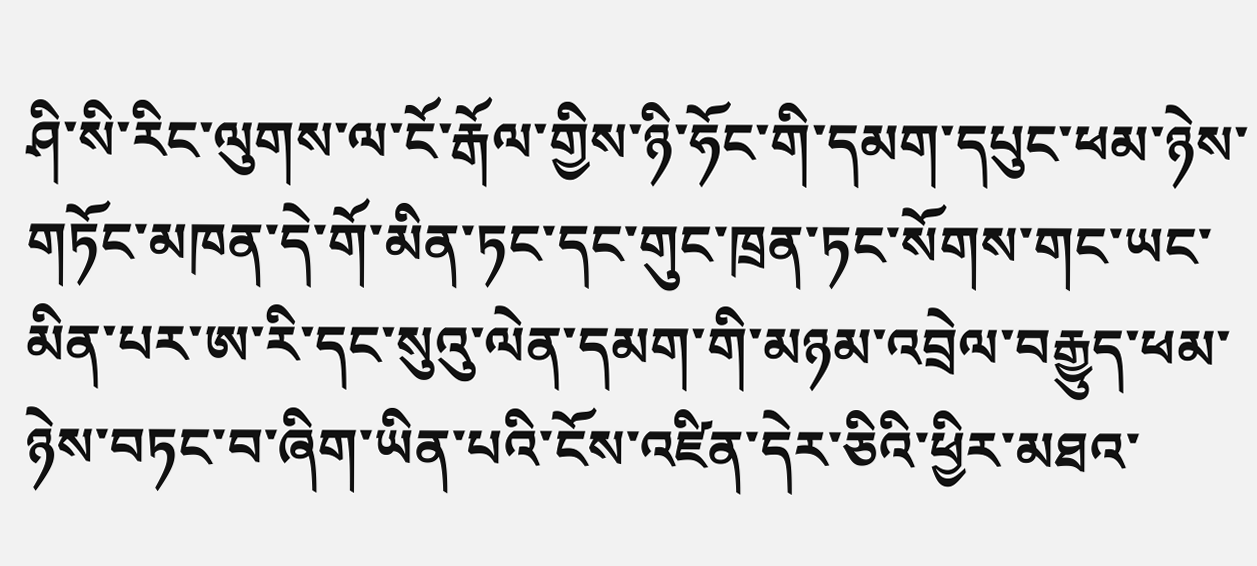ཤི་སི་རིང་ལུགས་ལ་ངོ་རྒོལ་གྱིས་ཉི་ཧོང་གི་དམག་དཔུང་ཕམ་ཉེས་གཏོང་མཁན་དེ་གོ་མིན་ཏང་དང་གུང་ཁྲན་ཏང་སོགས་གང་ཡང་མིན་པར་ཨ་རི་དང་སུའུ་ལེན་དམག་གི་མཉམ་འབྲེལ་བརྒྱུད་ཕམ་ཉེས་བཏང་བ་ཞིག་ཡིན་པའི་ངོས་འཛིན་དེར་ཅིའི་ཕྱིར་མཐའ་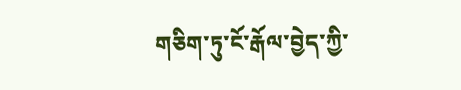གཅིག་ཏུ་ངོ་རྒོལ་བྱེད་ཀྱི་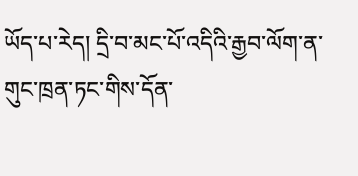ཡོད་པ་རེད། དྲི་བ་མང་པོ་འདིའི་རྒྱབ་ལོག་ན་གུང་ཁྲན་ཏང་གིས་དོན་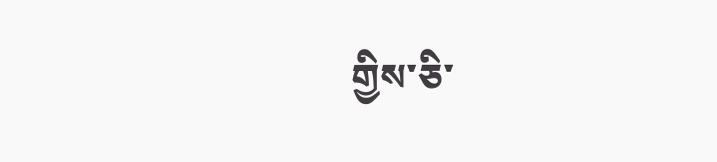གྱིས་ཅི་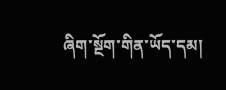ཞིག་སྔོག་གིན་ཡོད་དམ།